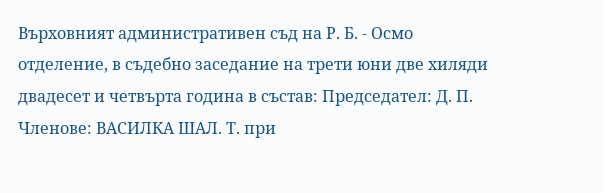Върховният административен съд на Р. Б. - Осмо отделение, в съдебно заседание на трети юни две хиляди двадесет и четвърта година в състав: Председател: Д. П. Членове: ВАСИЛКА ШАЛ. Т. при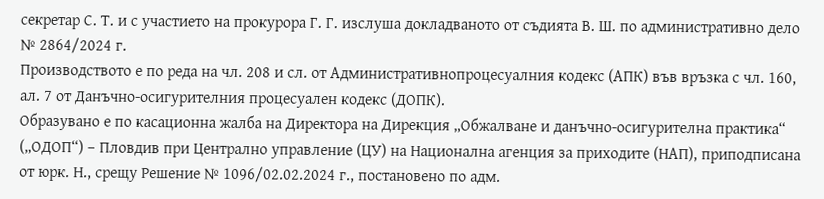секретар С. Т. и с участието на прокурора Г. Г. изслуша докладваното от съдията В. Ш. по административно дело № 2864/2024 г.
Производството е по реда на чл. 208 и сл. от Административнопроцесуалния кодекс (АПК) във връзка с чл. 160, ал. 7 от Данъчно-осигурителния процесуален кодекс (ДОПК).
Образувано е по касационна жалба на Директора на Дирекция „Обжалване и данъчно-осигурителна практика“ („ОДОП“) – Пловдив при Централно управление (ЦУ) на Национална агенция за приходите (НАП), приподписана от юрк. Н., срещу Решение № 1096/02.02.2024 г., постановено по адм.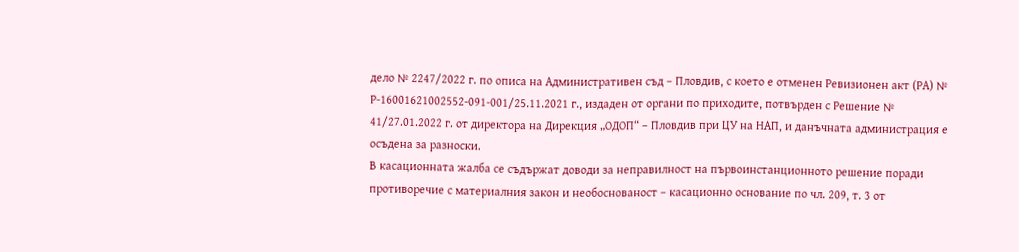дело № 2247/2022 г. по описа на Административен съд – Пловдив, с което е отменен Ревизионен акт (РА) № Р-16001621002552-091-001/25.11.2021 г., издаден от органи по приходите, потвърден с Решение № 41/27.01.2022 г. от директора на Дирекция „ОДОП“ – Пловдив при ЦУ на НАП, и данъчната администрация е осъдена за разноски.
В касационната жалба се съдържат доводи за неправилност на първоинстанционното решение поради противоречие с материалния закон и необоснованост – касационно основание по чл. 209, т. 3 от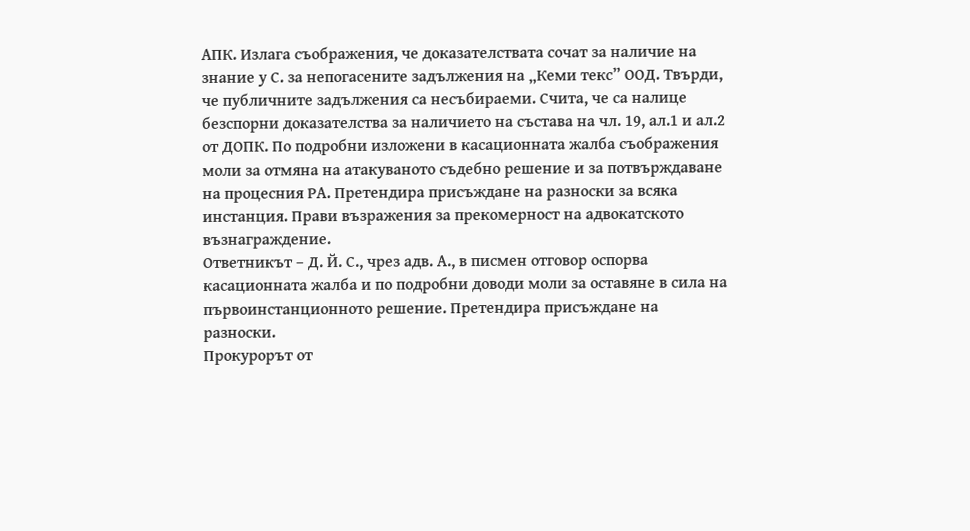АПК. Излага съображения, че доказателствата сочат за наличие на знание у С. за непогасените задължения на „Кеми текс” ООД. Твърди, че публичните задължения са несъбираеми. Счита, че са налице безспорни доказателства за наличието на състава на чл. 19, ал.1 и ал.2 от ДОПК. По подробни изложени в касационната жалба съображения моли за отмяна на атакуваното съдебно решение и за потвърждаване на процесния РА. Претендира присъждане на разноски за всяка инстанция. Прави възражения за прекомерност на адвокатското възнаграждение.
Ответникът – Д. Й. С., чрез адв. А., в писмен отговор оспорва касационната жалба и по подробни доводи моли за оставяне в сила на първоинстанционното решение. Претендира присъждане на разноски.
Прокурорът от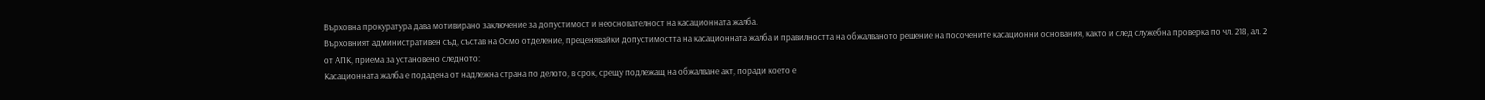Върховна прокуратура дава мотивирано заключение за допустимост и неоснователност на касационната жалба.
Върховният административен съд, състав на Осмо отделение, преценявайки допустимостта на касационната жалба и правилността на обжалваното решение на посочените касационни основания, както и след служебна проверка по чл. 218, ал. 2 от АПК, приема за установено следното:
Касационната жалба е подадена от надлежна страна по делото, в срок, срещу подлежащ на обжалване акт, поради което е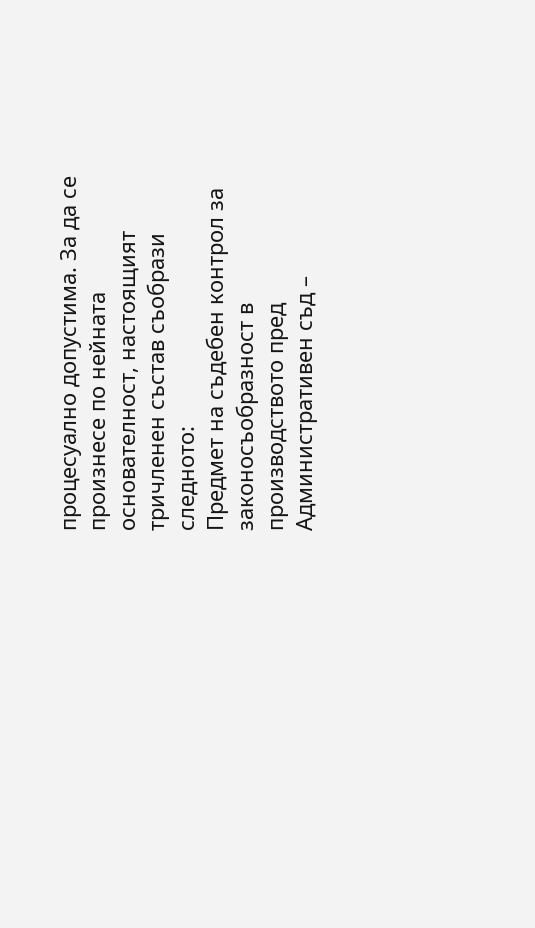процесуално допустима. За да се произнесе по нейната основателност, настоящият тричленен състав съобрази следното:
Предмет на съдебен контрол за законосъобразност в производството пред Административен съд –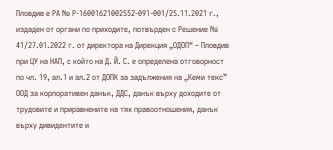Пловдив е РА № Р-16001621002552-091-001/25.11.2021 г., издаден от органи по приходите, потвърден с Решение № 41/27.01.2022 г. от директора на Дирекция „ОДОП“ – Пловдив при ЦУ на НАП, с който на Д. Й. С. е определена отговорност по чл. 19, ал.1 и ал.2 от ДОПК за задължения на „Кеми текс” ООД за корпоративен данък, ДДС, данък върху доходите от трудовите и приравнените на тях правоотношения, данък върху дивидентите и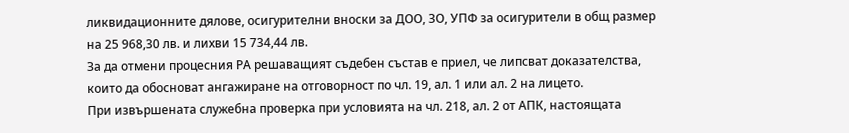ликвидационните дялове, осигурителни вноски за ДОО, ЗО, УПФ за осигурители в общ размер на 25 968,30 лв. и лихви 15 734,44 лв.
За да отмени процесния РА решаващият съдебен състав е приел, че липсват доказателства, които да обосноват ангажиране на отговорност по чл. 19, ал. 1 или ал. 2 на лицето.
При извършената служебна проверка при условията на чл. 218, ал. 2 от АПК, настоящата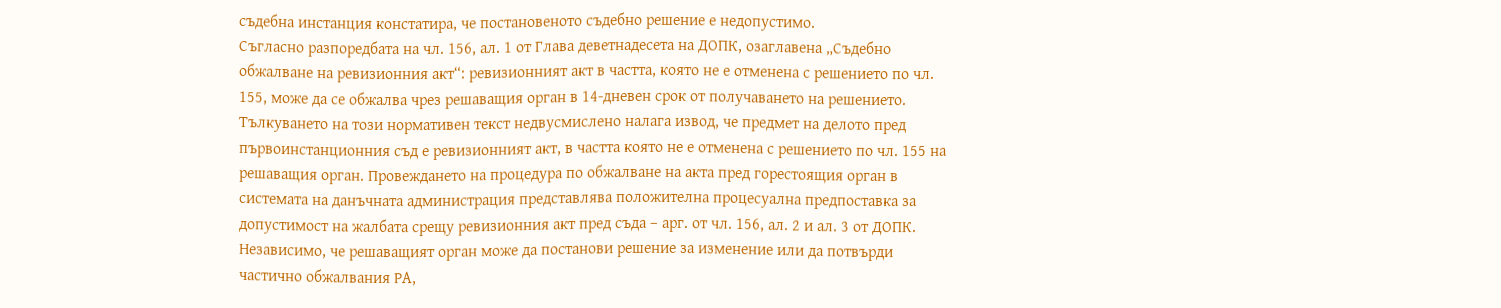съдебна инстанция констатира, че постановеното съдебно решение е недопустимо.
Съгласно разпоредбата на чл. 156, ал. 1 от Глава деветнадесета на ДОПК, озаглавена „Съдебно обжалване на ревизионния акт“: ревизионният акт в частта, която не е отменена с решението по чл. 155, може да се обжалва чрез решаващия орган в 14-дневен срок от получаването на решението. Тълкуването на този нормативен текст недвусмислено налага извод, че предмет на делото пред първоинстанционния съд е ревизионният акт, в частта която не е отменена с решението по чл. 155 на решаващия орган. Провеждането на процедура по обжалване на акта пред горестоящия орган в системата на данъчната администрация представлява положителна процесуална предпоставка за допустимост на жалбата срещу ревизионния акт пред съда – арг. от чл. 156, ал. 2 и ал. 3 от ДОПК. Независимо, че решаващият орган може да постанови решение за изменение или да потвърди частично обжалвания РА,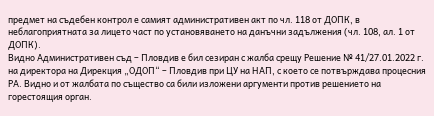предмет на съдебен контрол е самият административен акт по чл. 118 от ДОПК, в неблагоприятната за лицето част по установяването на данъчни задължения (чл. 108, ал. 1 от ДОПК).
Видно Административен съд – Пловдив е бил сезиран с жалба срещу Решение № 41/27.01.2022 г. на директора на Дирекция „ОДОП“ – Пловдив при ЦУ на НАП, с което се потвърждава процесния РА. Видно и от жалбата по същество са били изложени аргументи против решението на горестоящия орган.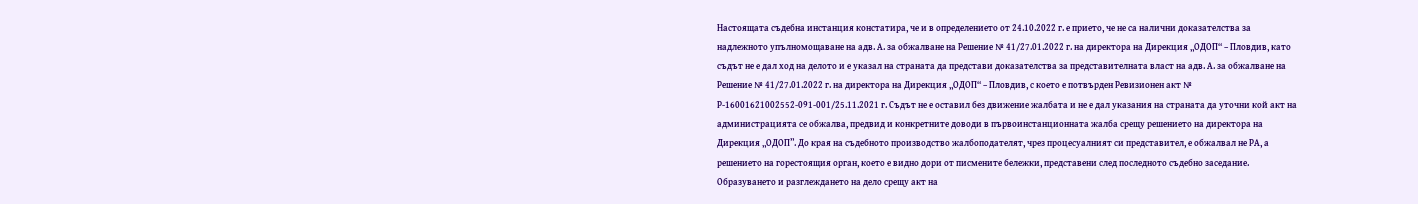Настоящата съдебна инстанция констатира, че и в определението от 24.10.2022 г. е прието, че не са налични доказателства за надлежното упълномощаване на адв. А. за обжалване на Решение № 41/27.01.2022 г. на директора на Дирекция „ОДОП“ – Пловдив, като съдът не е дал ход на делото и е указал на страната да представи доказателства за представителната власт на адв. А. за обжалване на Решение № 41/27.01.2022 г. на директора на Дирекция „ОДОП“ – Пловдив, с което е потвърден Ревизионен акт № Р-16001621002552-091-001/25.11.2021 г. Съдът не е оставил без движение жалбата и не е дал указания на страната да уточни кой акт на администрацията се обжалва, предвид и конкретните доводи в първоинстанционната жалба срещу решението на директора на Дирекция „ОДОП”. До края на съдебното производство жалбоподателят, чрез процесуалният си представител, е обжалвал не РА, а решението на горестоящия орган, което е видно дори от писмените бележки, представени след последното съдебно заседание. Образуването и разглеждането на дело срещу акт на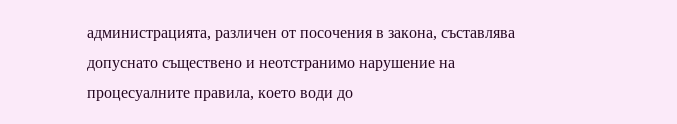администрацията, различен от посочения в закона, съставлява допуснато съществено и неотстранимо нарушение на процесуалните правила, което води до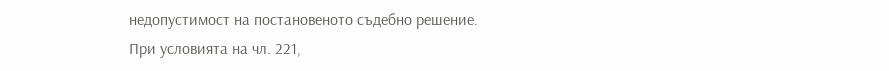недопустимост на постановеното съдебно решение.
При условията на чл. 221,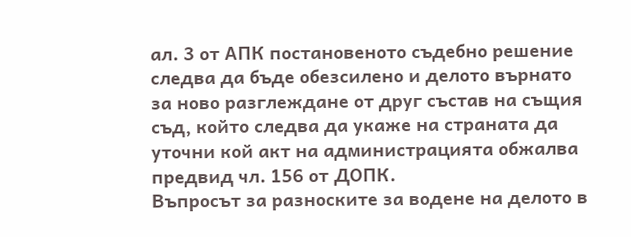ал. 3 от АПК постановеното съдебно решение следва да бъде обезсилено и делото върнато за ново разглеждане от друг състав на същия съд, който следва да укаже на страната да уточни кой акт на администрацията обжалва предвид чл. 156 от ДОПК.
Въпросът за разноските за водене на делото в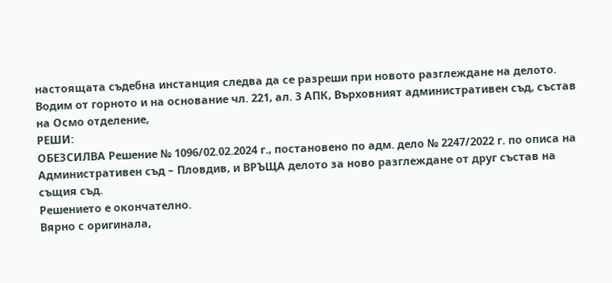настоящата съдебна инстанция следва да се разреши при новото разглеждане на делото.
Водим от горното и на основание чл. 221, ал. 3 АПК, Върховният административен съд, състав на Осмо отделение,
РЕШИ:
ОБЕЗСИЛВА Решение № 1096/02.02.2024 г., постановено по адм. дело № 2247/2022 г. по описа на Административен съд – Пловдив, и ВРЪЩА делото за ново разглеждане от друг състав на същия съд.
Решението е окончателно.
Вярно с оригинала,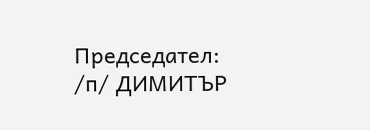Председател:
/п/ ДИМИТЪР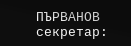ПЪРВАНОВ
секретар: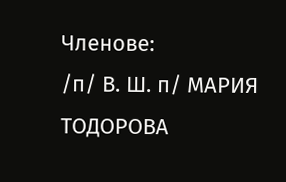Членове:
/п/ В. Ш. п/ МАРИЯ ТОДОРОВА